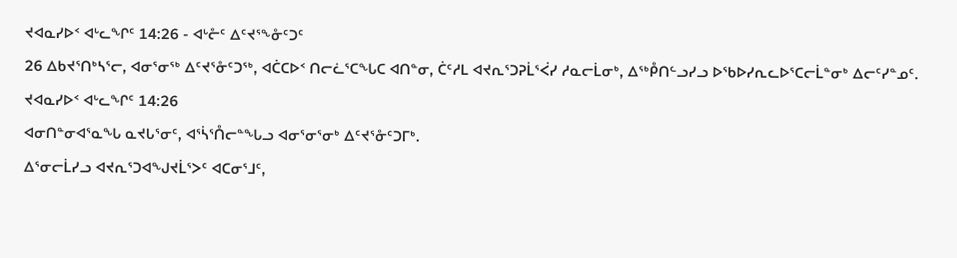ᔪᐊᓇᓯᐅᑉ ᐊᒡᓚᖏᑦ 14:26 - ᐊᒡᓔᑦ ᐃᑦᔪᕐᖕᓁᑦᑐᑦ
26 ᐃᑲᔪᕐᑎᒃᓴᕐᓕ, ᐊᓂᕐᓂᖅ ᐃᑦᔪᕐᓁᑦᑐᖅ, ᐊᑖᑕᐅᑉ ᑎᓕᓛᕐᑕᖓᑕ ᐊᑎᓐᓂ, ᑖᑦᓱᒪ ᐊᔪᕆᕐᑐᕈᒫᕐᐹᓯ ᓱᓇᓕᒫᓂᒃ, ᐃᖅᑬᑎᓪᓗᓯᓗ ᐅᖃᐅᓯᕆᓚᐅᕐᑕᓕᒫᓐᓂᒃ ᐃᓕᑦᓯᓐᓄᑦ.
ᔪᐊᓇᓯᐅᑉ ᐊᒡᓚᖏᑦ 14:26
ᐊᓂᑎᓐᓂᐊᕐᓇᖓ ᓇᔪᒐᕐᓂᑦ, ᐊᕐᓵᕐᑍᓕᓐᖓᓗ ᐊᓂᕐᓂᕐᓂᒃ ᐃᑦᔪᕐᓁᑦᑐᒥᒃ.
ᐃᕐᓂᓕᒫᓯᓗ ᐊᔪᕆᕐᑐᐊᖑᔪᒫᕐᐳᑦ ᐊᑕᓂᕐᒧᑦ,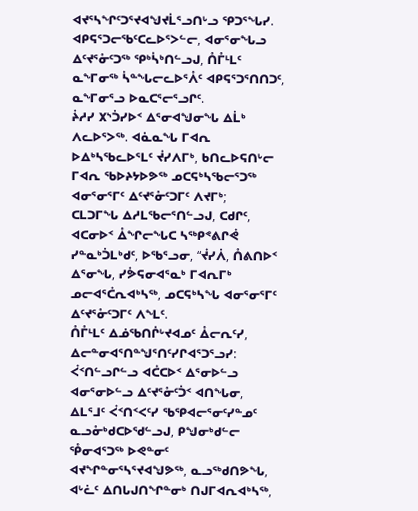ᐊᔪᕐᓴᖏᑦᑐᕐᔪᐊᖑᔪᒫᕐᓗᑎᒡᓗ ᕿᑐᕐᖓᓯ.
ᐊᑭᕋᕐᑐᓕᖃᑦᑕᓚᐅᕐᐳᓪᓕ, ᐊᓂᕐᓂᖓᓗ ᐃᑦᔪᕐᓁᑦᑐᖅ ᕿᒃᓵᒃᑎᓪᓗᒍ, ᑍᒤᒻᒪᑦ ᓇᖕᒥᓂᖅ ᓵᓐᖓᓕᓚᐅᕐᐰᑦ ᐊᑭᕋᕐᑐᕐᑎᑎᑐᑦ, ᓇᖕᒥᓂᕐᓗ ᐅᓇᑕᕐᓕᕐᓗᒋᑦ.
ᔩᓱᓯ ᙭ᔅᑑᓯᐅᑉ ᐃᕐᓂᐊᖑᓂᖓ ᐃᒫᒃ ᐱᓚᐅᕐᐳᖅ. ᐊᓈᓇᖓ ᒥᐊᕆ ᐅᐃᒃᓴᖃᓚᐅᕐᒪᑦ ᔫᓯᐱᒥᒃ, ᑲᑎᓚᐅᕋᑎᒡᓕ ᒥᐊᕆ ᖃᐅᔨᔭᐅᕗᖅ ᓄᑕᕋᒃᓴᖃᓕᕐᑐᖅ ᐊᓂᕐᓂᕐᒥᑦ ᐃᑦᔪᕐᓁᑦᑐᒥᑦ ᐱᔪᒥᒃ;
ᑕᒪᑐᒥᖓ ᐃᓱᒪᖃᓕᕐᑎᓪᓗᒍ, ᑕᑯᒋᑦ, ᐊᑕᓂᐅᑉ ᐂᖏᓕᖓᑕ ᓴᖅᑭᕝᕕᒋᕚ ᓯᓐᓇᒃᑑᒪᒃᑯᑦ, ᐅᖃᕐᓗᓂ, “ᔫᓯᐲ, ᑍᕕᑎᐅᑉ ᐃᕐᓂᖓ, ᓯᕘᕋᓂᐊᕐᓇᒃ ᒥᐊᕆᒥᒃ ᓄᓕᐊᕐᑖᕆᐊᒃᓴᖅ, ᓄᑕᕋᒃᓴᖓ ᐊᓂᕐᓂᕐᒥᑦ ᐃᑦᔪᕐᓁᑦᑐᒥᑦ ᐱᖕᒪᑦ.
ᑍᒤᒻᒪᑦ ᐃᓅᖃᑎᒌᒡᔪᐊᓄᑦ ᐂᓕᕆᑦᓯ, ᐃᓕᓐᓂᐊᕐᑎᓐᖑᕐᑎᑦᓯᒋᐊᕐᑐᕐᓗᓯ: ᐹᑉᑎᓪᓗᒋᓪᓗ ᐊᑖᑕᐅᑉ ᐃᕐᓂᐅᓪᓗ ᐊᓂᕐᓂᐅᓪᓗ ᐃᑦᔪᕐᓁᑦᑑᑉ ᐊᑎᖓᓂ,
ᐃᒪᕐᒧᑦ ᐹᑉᑎᑉᐸᑦᓯ ᖃᕿᐊᓕᕐᓂᑦᓯᓐᓄᑦ ᓇᓗᓁᒃᑯᑕᐅᖁᓪᓗᒍ, ᑭᖑᓂᒃᑯᓪᓕ ᕾᓂᐊᕐᑐᖅ ᐅᕙᓐᓂᑦ ᐊᔪᖏᓐᓂᕐᓴᕐᔪᐊᖑᕗᖅ, ᓇᓗᖅᑯᑎᕗᖓ, ᐊᒡᓛᑦ ᐃᑎᒐᒍᑎᖏᓐᓂᒃ ᑎᒍᒥᐊᕆᐊᒃᓴᖅ,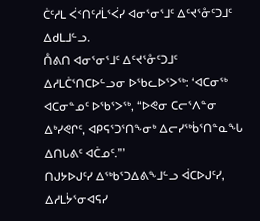ᑖᑦᓱᒪ ᐹᑉᑎᑦᓱᒫᕐᐹᓯ ᐊᓂᕐᓂᕐᒧᑦ ᐃᑦᔪᕐᓁᑦᑐᒧᑦ ᐃᑯᒪᒧᓪᓗ.
ᑍᕕᑎ ᐊᓂᕐᓂᕐᒧᑦ ᐃᑦᔪᕐᓁᑦᑐᒧᑦ ᐃᓱᒪᑖᕐᑎᑕᐅᓪᓗᓂ ᐅᖃᓚᐅᕐᐳᖅ: ‘ᐊᑕᓂᖅ ᐊᑕᓂᓐᓄᑦ ᐅᖃᕐᐳᖅ, “ᐅᕙᓂ ᑕᓕᕐᐱᓐᓂ ᐃᒃᓯᕙᒋᑦ, ᐊᑭᕋᕐᑐᕐᑎᖕᓂᒃ ᐃᓕᓯᖅᑳᕐᑎᓐᓇᖓ ᐃᑎᒐᕕᑦ ᐊᑖᓄᑦ.”’
ᑎᒍᔭᐅᒍᑦᓯ ᐃᖅᑲᕐᑐᐃᕕᖕᒧᓪᓗ ᐋᑕᐅᒍᑦᓯ, ᐃᓱᒪᔮᕐᓂᐊᕋᓯ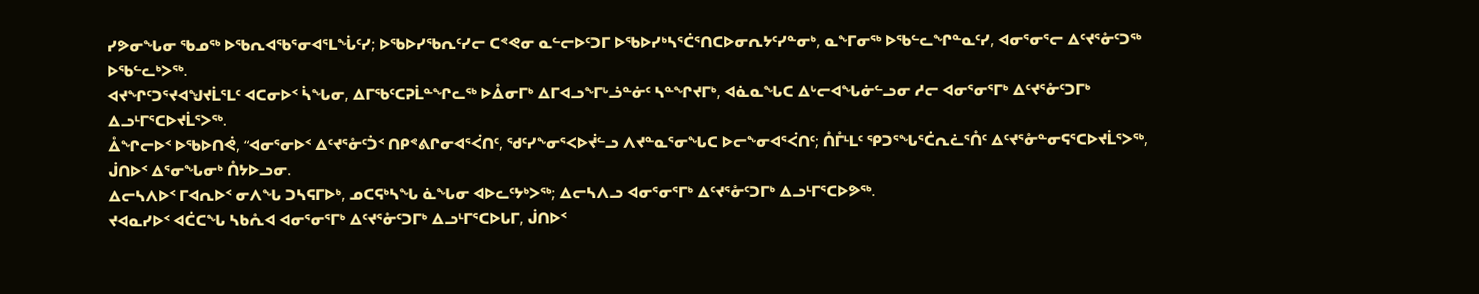ᓯᕗᓂᖓᓂ ᖃᓄᖅ ᐅᖃᕆᐊᖃᕐᓂᐊᕐᒪᖔᑦᓯ; ᐅᖃᐅᓯᖃᕆᑦᓯᓕ ᑕᕝᕙᓂ ᓇᓪᓕᐅᑦᑐᒥ ᐅᖃᐅᓯᒃᓴᕐᑖᕐᑎᑕᐅᓂᕆᔭᑦᓯᓐᓂᒃ, ᓇᖕᒥᓂᖅ ᐅᖃᓪᓚᖏᓐᓇᑦᓯ, ᐊᓂᕐᓂᕐᓕ ᐃᑦᔪᕐᓁᑦᑐᖅ ᐅᖃᓪᓚᒃᐳᖅ.
ᐊᔪᖏᑦᑐᕐᔪᐊᖑᔪᒫᕐᒪᑦ ᐊᑕᓂᐅᑉ ᓵᖓᓂ, ᐃᒥᖃᑦᑕᕈᒫᓐᖏᓚᖅ ᐅᐂᓂᒥᒃ ᐃᒥᐊᓗᖕᒥᒡᓘᓐᓃᑦ ᓴᓐᖏᔪᒥᒃ, ᐊᓈᓇᖓᑕ ᐃᒡᓕᐊᖓᓃᓪᓗᓂ ᓱᓕ ᐊᓂᕐᓂᕐᒥᒃ ᐃᑦᔪᕐᓁᑦᑐᒥᒃ ᐃᓗᒻᒥᕐᑕᐅᔪᒫᕐᐳᖅ.
ᐂᖏᓕᐅᑉ ᐅᖃᐅᑎᕚ, “ᐊᓂᕐᓂᐅᑉ ᐃᑦᔪᕐᓁᑦᑑᑉ ᑎᑭᕝᕕᒋᓂᐊᕐᐹᑎᑦ, ᖁᑦᓯᖕᓂᕐᐸᐅᔫᓪᓗ ᐱᔪᓐᓇᕐᓂᖓᑕ ᐅᓕᖕᓂᐊᕐᐹᑎᑦ; ᑍᒤᒻᒪᑦ ᕿᑐᕐᖓᕐᑖᕆᓛᕐᑍᑦ ᐃᑦᔪᕐᓁᓐᓂᕋᕐᑕᐅᔪᒫᕐᐳᖅ, ᒎᑎᐅᑉ ᐃᕐᓂᖓᓂᒃ ᑍᔭᐅᓗᓂ.
ᐃᓕᓴᐱᐅᑉ ᒥᐊᕆᐅᑉ ᓂᐱᖓ ᑐᓴᕋᒥᐅᒃ, ᓄᑕᕋᒃᓴᖓ ᓈᖓᓂ ᐊᐅᓚᑦᔭᒃᐳᖅ; ᐃᓕᓴᐱᓗ ᐊᓂᕐᓂᕐᒥᒃ ᐃᑦᔪᕐᓁᑦᑐᒥᒃ ᐃᓗᒻᒥᕐᑕᐅᕗᖅ.
ᔪᐊᓇᓯᐅᑉ ᐊᑖᑕᖓ ᓴᑲᕅᐊ ᐊᓂᕐᓂᕐᒥᒃ ᐃᑦᔪᕐᓁᑦᑐᒥᒃ ᐃᓗᒻᒥᕐᑕᐅᒐᒥ, ᒎᑎᐅᑉ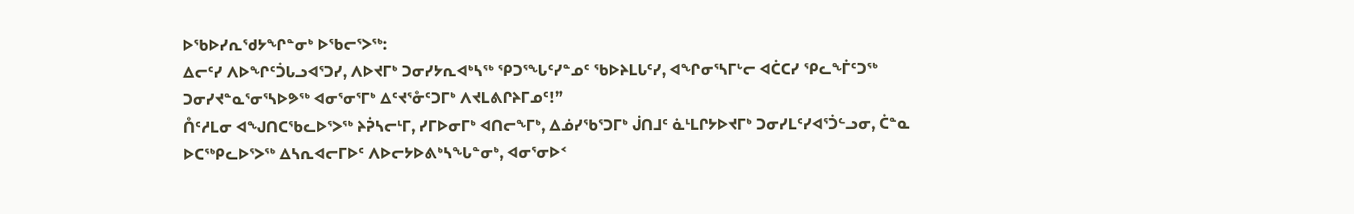ᐅᖃᐅᓯᕆᖁᔭᖏᓐᓂᒃ ᐅᖃᓕᕐᐳᖅ:
ᐃᓕᑦᓯ ᐱᐅᖏᑦᑑᒐᓗᐊᕐᑐᓯ, ᐱᐅᔪᒥᒃ ᑐᓂᓯᔭᕆᐊᒃᓴᖅ ᕿᑐᕐᖓᑦᓯᓐᓄᑦ ᖃᐅᔨᒪᒐᑦᓯ, ᐊᖏᓂᕐᓴᒥᒡᓕ ᐊᑖᑕᓯ ᕿᓚᖕᒦᑦᑐᖅ ᑐᓂᓯᔪᓐᓇᕐᓂᕐᓴᐅᕗᖅ ᐊᓂᕐᓂᕐᒥᒃ ᐃᑦᔪᕐᓁᑦᑐᒥᒃ ᐱᔪᒪᕕᒋᔨᒥᓄᑦ!”
ᑍᑦᓱᒪᓂ ᐊᖑᑎᑕᖃᓚᐅᕐᐳᖅ ᔨᕉᓴᓕᒻᒥ, ᓯᒥᐅᓂᒥᒃ ᐊᑎᓕᖕᒥᒃ, ᐃᓅᓯᖃᕐᑐᒥᒃ ᒎᑎᒧᑦ ᓈᒻᒪᒋᔭᐅᔪᒥᒃ ᑐᓂᓯᒪᑦᓯᐊᕐᑑᓪᓗᓂ, ᑖᓐᓇ ᐅᑕᖅᑭᓚᐅᕐᐳᖅ ᐃᓴᕆᐊᓕᒥᐅᑦ ᐱᐅᓕᔭᐅᕕᒃᓴᖓᓐᓂᒃ, ᐊᓂᕐᓂᐅᑉ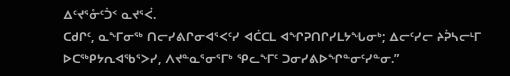ᐃᑦᔪᕐᓁᑦᑑᑉ ᓇᔪᕐᐹ.
ᑕᑯᒋᑦ, ᓇᖕᒥᓂᖅ ᑎᓕᓯᕕᒋᓂᐊᕐᐸᑦᓯ ᐊᑖᑕᒪ ᐊᖏᕈᑎᒋᓯᒪᔭᖓᓂᒃ; ᐃᓕᑦᓯᓕ ᔨᕉᓴᓕᒻᒥ ᐅᑕᖅᑭᔭᕆᐊᖃᕐᐳᓯ, ᐱᔪᓐᓇᕐᓂᕐᒥᒃ ᕿᓚᖕᒥᑦ ᑐᓂᓯᕕᐅᖏᓐᓂᑦᓯᓐᓂ.”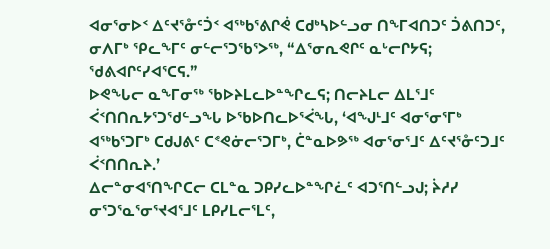ᐊᓂᕐᓂᐅᑉ ᐃᑦᔪᕐᓁᑦᑑᑉ ᐊᖅᑲᕐᕕᒋᕚ ᑕᑯᒃᓴᐅᓪᓗᓂ ᑎᖕᒥᐊᑎᑐᑦ ᑑᕕᑎᑐᑦ, ᓂᐱᒥᒃ ᕿᓚᖕᒥᑦ ᓂᓪᓕᕐᑐᖃᕐᐳᖅ, “ᐃᕐᓂᕆᕙᒋᑦ ᓇᒡᓕᒋᔭᕋ; ᖁᕕᐊᒋᑦᓯᐊᕐᑕᕋ.”
ᐅᕙᖓᓕ ᓇᖕᒥᓂᖅ ᖃᐅᔨᒪᓚᐅᓐᖏᓚᕋ; ᑎᓕᔨᒪᓕ ᐃᒪᕐᒧᑦ ᐹᑉᑎᑎᕆᔭᕐᑐᖁᓪᓗᖓ ᐅᖃᐅᑎᓚᐅᕐᐹᖓ, ‘ᐊᖑᒻᒧᑦ ᐊᓂᕐᓂᕐᒥᒃ ᐊᖅᑲᕐᑐᒥᒃ ᑕᑯᒍᕕᑦ ᑕᕝᕙᓃᓕᕐᑐᒥᒃ, ᑖᓐᓇᐅᕗᖅ ᐊᓂᕐᓂᕐᒧᑦ ᐃᑦᔪᕐᓁᑦᑐᒧᑦ ᐹᑉᑎᑎᕆᔨ.’
ᐃᓕᓐᓂᐊᕐᑎᖏᑕᓕ ᑕᒪᓐᓇ ᑐᑭᓯᓚᐅᓐᖏᓛᑦ ᐊᑐᕐᑎᓪᓗᒍ; ᔩᓱᓯ ᓂᕐᑐᕐᓇᕐᓂᕐᔪᐊᕐᒧᑦ ᒪᑭᓯᒪᓕᕐᒪᑦ,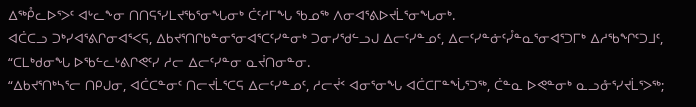ᐃᖅᑬᓚᐅᕐᐳᑦ ᐊᒡᓚᖕᓂ ᑎᑎᕋᕐᓯᒪᔪᖃᕐᓂᖓᓂᒃ ᑖᑦᓱᒥᖓ ᖃᓄᖅ ᐱᓂᐊᕐᕕᐅᔪᒫᕐᓂᖓᓂᒃ.
ᐊᑖᑕᓗ ᑐᒃᓯᐊᕐᕕᒋᓂᐊᕐᐸᕋ, ᐃᑲᔪᕐᑎᒋᑲᓐᓂᕐᓂᐊᕐᑕᑦᓯᓐᓂᒃ ᑐᓂᓯᖁᓪᓗᒍ ᐃᓕᑦᓯᓐᓄᑦ, ᐃᓕᑦᓯᓐᓃᑦᓮᓐᓇᕐᓂᐊᕐᑐᒥᒃ ᐃᓱᖃᖏᑦᑐᒧᑦ,
“ᑕᒪᒃᑯᓂᖓ ᐅᖃᓪᓚᒡᕕᒋᕙᑦᓯ ᓱᓕ ᐃᓕᑦᓯᓐᓂ ᓇᔫᑎᓂᓐᓂ.
“ᐃᑲᔪᕐᑎᒃᓴᕐᓕ ᑎᑭᒍᓂ, ᐊᑖᑕᓐᓂᑦ ᑎᓕᔪᒫᕐᑕᕋ ᐃᓕᑦᓯᓐᓄᑦ, ᓱᓕᔫᑉ ᐊᓂᕐᓂᖓ ᐊᑖᑕᒥᓐᖔᕐᑐᖅ, ᑖᓐᓇ ᐅᕙᓐᓂᒃ ᓇᓗᓁᕐᓯᔪᒫᕐᐳᖅ;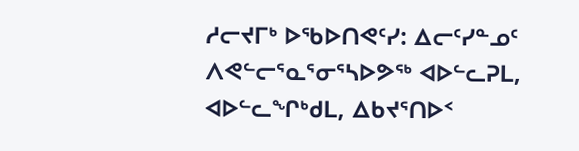ᓱᓕᔪᒥᒃ ᐅᖃᐅᑎᕙᑦᓯ: ᐃᓕᑦᓯᓐᓄᑦ ᐱᕙᓪᓕᕐᓇᕐᓂᕐᓴᐅᕗᖅ ᐊᐅᓪᓚᕈᒪ, ᐊᐅᓪᓚᖏᒃᑯᒪ, ᐃᑲᔪᕐᑎᐅᑉ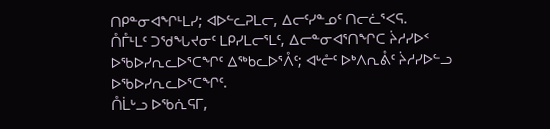ᑎᑭᓐᓂᐊᖏᒻᒪᓯ; ᐊᐅᓪᓚᕈᒪᓕ, ᐃᓕᑦᓯᓐᓄᑦ ᑎᓕᓛᕐᐸᕋ.
ᑍᒤᒻᒪᑦ ᑐᖁᖓᔪᓂᑦ ᒪᑭᓯᒪᓕᕐᒪᑦ, ᐃᓕᓐᓂᐊᕐᑎᖏᑕ ᔩᓱᓯᐅᑉ ᐅᖃᐅᓯᕆᓚᐅᕐᑕᖏᑦ ᐃᖅᑲᓚᐅᕐᐰᑦ; ᐊᒡᓔᑦ ᐅᒃᐱᕆᕔᑦ ᔩᓱᓯᐅᓪᓗ ᐅᖃᐅᓯᕆᓚᐅᕐᑕᖏᑦ.
ᑍᒫᒡᓗ ᐅᖃᕇᕋᒥ,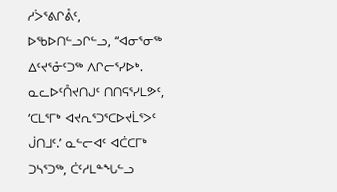ᓱᐴᕐᕕᒋᕔᑦ, ᐅᖃᐅᑎᓪᓗᒋᓪᓗ, “ᐊᓂᕐᓂᖅ ᐃᑦᔪᕐᓁᑦᑐᖅ ᐱᒋᓕᕐᓯᐅᒃ.
ᓇᓚᐅᑦᑍᔪᑎᒍᑦ ᑎᑎᕋᕐᓯᒪᕗᑦ, ‘ᑕᒪᕐᒥᒃ ᐊᔪᕆᕐᑐᕐᑕᐅᔪᒫᕐᐳᑦ ᒎᑎᒧᑦ.’ ᓇᓪᓕᐊᑦ ᐊᑖᑕᒥᒃ ᑐᓴᕐᑐᖅ, ᑖᑦᓱᒪᓐᖓᓪᓗ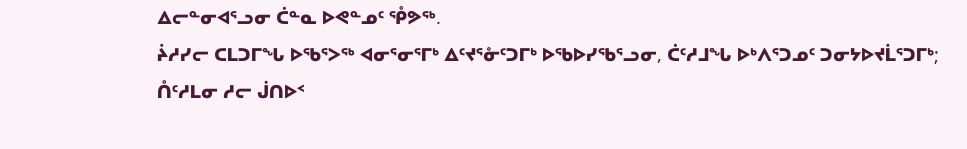ᐃᓕᓐᓂᐊᕐᓗᓂ ᑖᓐᓇ ᐅᕙᓐᓄᑦ ᕾᕗᖅ.
ᔩᓱᓯᓕ ᑕᒪᑐᒥᖓ ᐅᖃᕐᐳᖅ ᐊᓂᕐᓂᕐᒥᒃ ᐃᑦᔪᕐᓁᑦᑐᒥᒃ ᐅᖃᐅᓯᖃᕐᓗᓂ, ᑖᑦᓱᒧᖓ ᐅᒃᐱᕐᑐᓄᑦ ᑐᓂᔭᐅᔪᒫᕐᑐᒥᒃ; ᑍᑦᓱᒪᓂ ᓱᓕ ᒎᑎᐅᑉ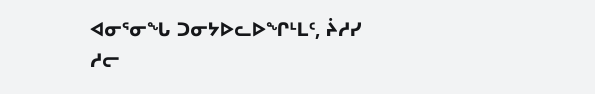ᐊᓂᕐᓂᖓ ᑐᓂᔭᐅᓚᐅᖏᒻᒪᑦ, ᔩᓱᓯ ᓱᓕ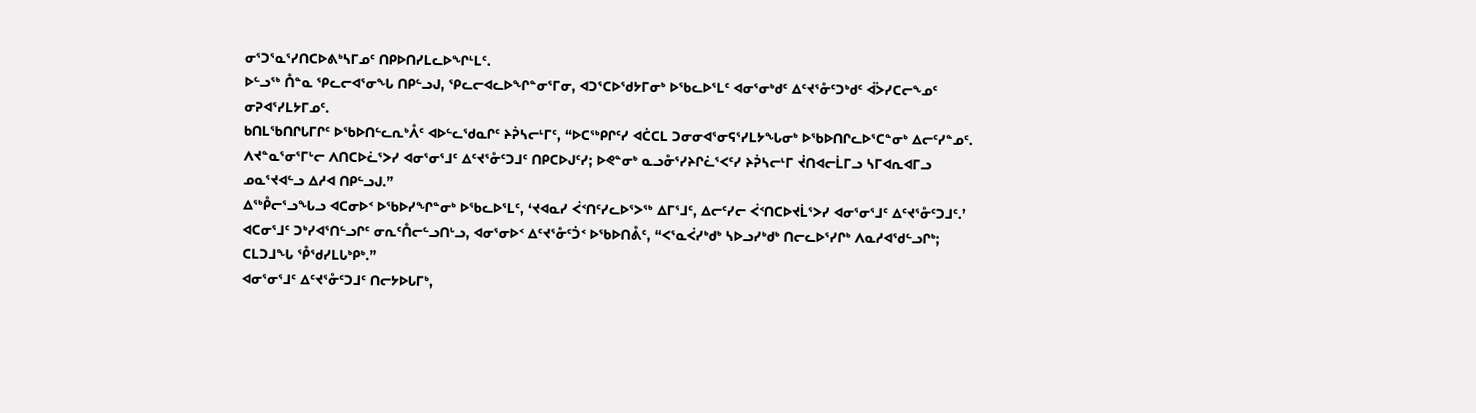ᓂᕐᑐᕐᓇᕐᓯᑎᑕᐅᕕᒃᓴᒥᓄᑦ ᑎᑭᐅᑎᓯᒪᓚᐅᖏᒻᒪᑦ.
ᐅᓪᓗᖅ ᑍᓐᓇ ᕿᓚᓕᐊᕐᓂᖓ ᑎᑭᓪᓗᒍ, ᕿᓚᓕᐊᓚᐅᖏᓐᓂᕐᒥᓂ, ᐊᑐᕐᑕᐅᖁᔭᒥᓂᒃ ᐅᖃᓚᐅᕐᒪᑦ ᐊᓂᕐᓂᒃᑯᑦ ᐃᑦᔪᕐᓁᑦᑐᒃᑯᑦ ᐋᐴᓯᑕᓕᖕᓄᑦ ᓂᕈᐊᕐᓯᒪᔭᒥᓄᑦ.
ᑲᑎᒪᖃᑎᒋᒐᒥᒋᑦ ᐅᖃᐅᑎᓪᓚᕆᒃᐰᑦ ᐊᐅᓪᓚᖁᓇᒋᑦ ᔨᕉᓴᓕᒻᒥᑦ, “ᐅᑕᖅᑭᒋᑦᓯ ᐊᑖᑕᒪ ᑐᓂᓂᐊᕐᓂᕋᕐᓯᒪᔭᖓᓂᒃ ᐅᖃᐅᑎᒋᓚᐅᕐᑕᓐᓂᒃ ᐃᓕᑦᓯᓐᓄᑦ.
ᐱᔪᓐᓇᕐᓂᕐᒥᒡᓕ ᐱᑎᑕᐅᓛᕐᐳᓯ ᐊᓂᕐᓂᕐᒧᑦ ᐃᑦᔪᕐᓁᑦᑐᒧᑦ ᑎᑭᑕᐅᒍᑦᓯ; ᐅᕙᓐᓂᒃ ᓇᓗᓁᕐᓯᔨᒋᓛᕐᐸᑦᓯ ᔨᕉᓴᓕᒻᒥ ᔫᑎᐊᓕᒫᒥᓗ ᓴᒥᐊᕆᐊᒥᓗ ᓄᓇᕐᔪᐊᓪᓗ ᐃᓱᐊ ᑎᑭᓪᓗᒍ.”
ᐃᖅᑬᓕᕐᓗᖓᓗ ᐊᑕᓂᐅᑉ ᐅᖃᐅᓯᖏᓐᓂᒃ ᐅᖃᓚᐅᕐᒪᑦ, ‘ᔪᐊᓇᓯ ᐹᑉᑎᑦᓯᓚᐅᕐᐳᖅ ᐃᒥᕐᒧᑦ, ᐃᓕᑦᓯᓕ ᐹᑉᑎᑕᐅᔪᒫᕐᐳᓯ ᐊᓂᕐᓂᕐᒧᑦ ᐃᑦᔪᕐᓁᑦᑐᒧᑦ.’
ᐊᑕᓂᕐᒧᑦ ᑐᒃᓯᐊᕐᑎᓪᓗᒋᑦ ᓂᕆᑦᑍᓕᓪᓗᑎᒡᓗ, ᐊᓂᕐᓂᐅᑉ ᐃᑦᔪᕐᓁᑦᑑᑉ ᐅᖃᐅᑎᕔᑦ, “ᐸᕐᓇᐹᓯᒃᑯᒃ ᓴᐅᓗᓯᒃᑯᒃ ᑎᓕᓚᐅᕐᓯᒋᒃ ᐱᓇᓱᐊᖁᓪᓗᒋᒃ; ᑕᒪᑐᒧᖓ ᕾᖁᓯᒪᒐᒃᑭᒃ.”
ᐊᓂᕐᓂᕐᒧᑦ ᐃᑦᔪᕐᓁᑦᑐᒧᑦ ᑎᓕᔭᐅᒐᒥᒃ,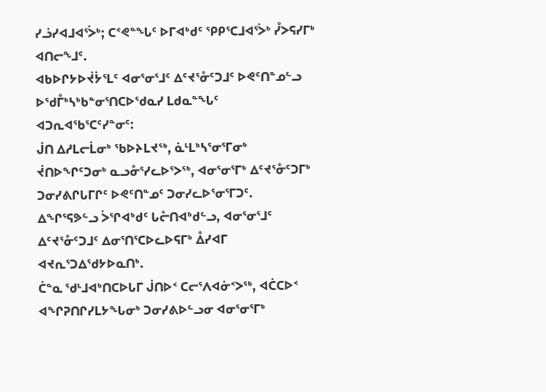ᓯᓘᓯᐊᒧᐊᕐᐴᒃ; ᑕᕝᕙᓐᖓᑦ ᐅᒥᐊᒃᑯᑦ ᕿᑭᕐᑕᒧᐊᕐᐴᒃ ᓮᐳᕋᓯᒥᒃ ᐊᑎᓕᖕᒧᑦ.
ᐊᑲᐅᒋᔭᐅᔫᔮᕐᒪᑦ ᐊᓂᕐᓂᕐᒧᑦ ᐃᑦᔪᕐᓁᑦᑐᒧᑦ ᐅᕙᑦᑎᓐᓄᓪᓗ ᐅᖁᒤᒃᓴᒃᑲᓐᓂᕐᑎᑕᐅᖁᓇᓯ ᒪᑯᓇᓐᖓᑦ ᐊᑐᕆᐊᖃᕐᑕᑦᓯᓐᓂᑦ:
ᒎᑎ ᐃᓱᒪᓕᒫᓂᒃ ᖃᐅᔨᒪᔪᖅ, ᓈᒻᒪᒃᓴᕐᓂᕐᒥᓂᒃ ᔫᑎᐅᖏᑦᑐᓂᒃ ᓇᓗᓁᕐᓯᓚᐅᕐᐳᖅ, ᐊᓂᕐᓂᕐᒥᒃ ᐃᑦᔪᕐᓁᑦᑐᒥᒃ ᑐᓂᓯᕕᒋᒐᒥᒋᑦ ᐅᕙᑦᑎᓐᓄᑦ ᑐᓂᓯᓚᐅᕐᓂᕐᒥᑐᑦ.
ᐃᖏᕐᕋᕗᓪᓗ ᐴᕐᒋᐊᒃᑯᑦ ᒐᓔᑎᐊᒃᑯᓪᓗ, ᐊᓂᕐᓂᕐᒧᑦ ᐃᑦᔪᕐᓁᑦᑐᒧᑦ ᐃᓂᕐᑎᕐᑕᐅᓚᐅᕋᒥᒃ ᐂᓯᐊᒥ ᐊᔪᕆᕐᑐᐃᖁᔭᐅᓇᑎᒃ.
ᑖᓐᓇ ᖁᒻᒧᐊᒃᑎᑕᐅᒐᒥ ᒎᑎᐅᑉ ᑕᓕᕐᐱᐊᓃᑉᐳᖅ, ᐊᑖᑕᐅᑉ ᐊᖏᕈᑎᒋᓯᒪᔭᖓᓂᒃ ᑐᓂᓯᕕᐅᓪᓗᓂ ᐊᓂᕐᓂᕐᒥᒃ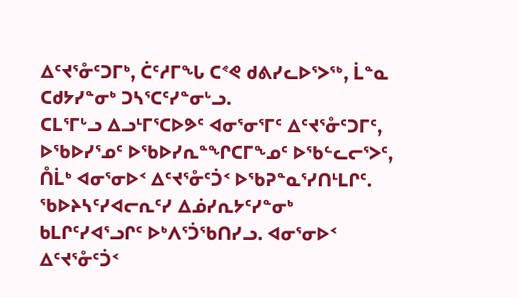ᐃᑦᔪᕐᓁᑦᑐᒥᒃ, ᑖᑦᓱᒥᖓ ᑕᕝᕙ ᑯᕕᓯᓚᐅᕐᐳᖅ, ᒫᓐᓇ ᑕᑯᔭᓯᓐᓂᒃ ᑐᓴᕐᑕᑦᓯᓐᓂᒡᓗ.
ᑕᒪᕐᒥᒡᓗ ᐃᓗᒻᒥᕐᑕᐅᕗᑦ ᐊᓂᕐᓂᕐᒥᑦ ᐃᑦᔪᕐᓁᑦᑐᒥᑦ, ᐅᖃᐅᓯᕐᓄᑦ ᐅᖃᐅᓯᕆᓐᖏᑕᒥᖕᓄᑦ ᐅᖃᓪᓚᓕᕐᐳᑦ, ᑍᒫᒃ ᐊᓂᕐᓂᐅᑉ ᐃᑦᔪᕐᓁᑦᑑᑉ ᐅᖃᕈᓐᓇᕐᓯᑎᒻᒪᒋᑦ.
ᖃᐅᔨᓴᑦᓯᐊᓕᕆᑦᓯ ᐃᓅᓯᕆᔭᑦᓯᓐᓂᒃ ᑲᒪᒋᑦᓯᐊᕐᓗᒋᑦ ᐅᒃᐱᕐᑑᖃᑎᓯᓗ. ᐊᓂᕐᓂᐅᑉ ᐃᑦᔪᕐᓁᑦᑑᑉ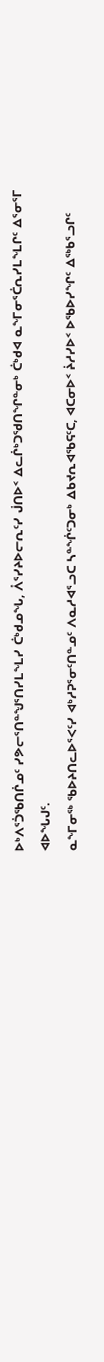ᐅᒃᐱᕐᑑᖃᑎᒌᓄᑦ ᓯᕗᓕᕐᑎᓐᖑᕐᑎᓯᒪᖕᒪᓯ ᑖᒃᑯᓄᖓ, ᐰᕐᓯᔨᐅᓕᕆᑦᓯ ᒎᑎᐅᑉ ᐃᓚᒌᒃᑐᖁᑎᖏᓐᓂᒃ ᑖᒃᑯᐊ ᓇᖕᒥᓂᕐᑖᕆᓯᒪᖕᒪᒋᑦ ᐃᕐᓂᕐᒥ ᐊᐅᖓᒍᑦ.
ᓇᖕᒥᓂᖅ ᖃᐅᔨᑎᓚᐅᕐᐸᑦᓯ ᐊᒃᓱᕈᕐᓂᑦᑎᓐᓄᑦ ᐱᓇᓱᐊᕐᓗᑕ ᓴᓐᖐᑦᑐᓂᒃ ᐃᑲᔪᕆᐊᖃᕋᑦᑕ, ᐊᑕᓂᐅᑉ ᔩᓱᓯᐅᑉ ᐅᖃᐅᓯᖏᑦ ᐃᖅᑲᕐᓗᒋᑦ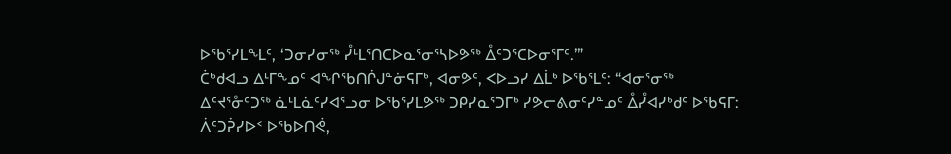ᐅᖃᕐᓯᒪᖕᒪᑦ, ‘ᑐᓂᓯᓂᖅ ᓮᒻᒪᕐᑎᑕᐅᓇᕐᓂᕐᓴᐅᕗᖅ ᐂᑦᑐᕐᑕᐅᓂᕐᒥᑦ.’”
ᑖᒃᑯᐊᓗ ᐃᒻᒥᖕᓄᑦ ᐊᖏᖃᑎᒌᒍᓐᓃᕋᒥᒃ, ᐊᓂᕗᑦ, ᐸᐅᓗᓯ ᐃᒫᒃ ᐅᖃᕐᒪᑦ: “ᐊᓂᕐᓂᖅ ᐃᑦᔪᕐᓁᑦᑐᖅ ᓈᒻᒪᓈᑦᓯᐊᕐᓗᓂ ᐅᖃᕐᓯᒪᕗᖅ ᑐᑭᓯᓇᕐᑐᒥᒃ ᓯᕗᓕᕕᓂᑦᓯᓐᓄᑦ ᐂᓮᐊᓯᒃᑯᑦ ᐅᖃᕋᒥ:
ᐲᑦᑐᕉᓯᐅᑉ ᐅᖃᐅᑎᕚ,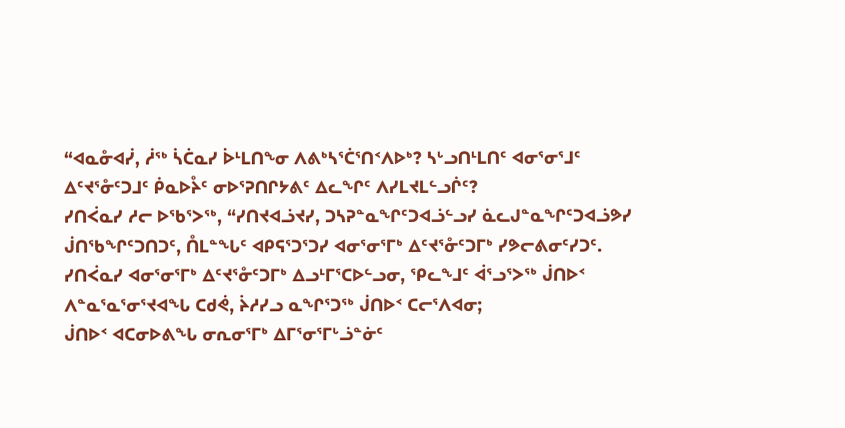“ᐊᓇᓁᐊᓰ, ᓲᖅ ᓵᑖᓇᓯ ᐆᒻᒪᑎᖕᓂ ᐱᕕᒃᓴᕐᑖᕐᑎᑉᐱᐅᒃ? ᓴᒡᓗᑎᒻᒪᑎᑦ ᐊᓂᕐᓂᕐᒧᑦ ᐃᑦᔪᕐᓁᑦᑐᒧᑦ ᑮᓇᐅᔧᑦ ᓂᐅᕐᕈᑎᒋᔭᕕᑦ ᐃᓚᖏᑦ ᐱᓯᒪᔪᒪᓪᓗᒌᑦ?
ᓯᑎᐹᓇᓯ ᓱᓕ ᐅᖃᕐᐳᖅ, “ᓯᑎᔪᐊᓘᔪᓯ, ᑐᓴᕈᓐᓇᖏᑦᑐᐊᓘᓪᓗᓯ ᓈᓚᒍᓐᓇᖏᑦᑐᐊᓘᕗᓯ ᒎᑎᖃᖏᑦᑐᑎᑐᑦ, ᑍᒪᓐᖓᑦ ᐊᑭᕋᕐᑐᕐᑐᓯ ᐊᓂᕐᓂᕐᒥᒃ ᐃᑦᔪᕐᓁᑦᑐᒥᒃ ᓯᕗᓕᕕᓂᑦᓯᑐᑦ.
ᓯᑎᐹᓇᓯ ᐊᓂᕐᓂᕐᒥᒃ ᐃᑦᔪᕐᓁᑦᑐᒥᒃ ᐃᓗᒻᒥᕐᑕᐅᓪᓗᓂ, ᕿᓚᖕᒧᑦ ᐋᕐᓗᕐᐳᖅ ᒎᑎᐅᑉ ᐱᓐᓇᕐᓇᕐᓂᕐᔪᐊᖓ ᑕᑯᕚ, ᔩᓱᓯᓗ ᓇᖏᕐᑐᖅ ᒎᑎᐅᑉ ᑕᓕᕐᐱᐊᓂ;
ᒎᑎᐅᑉ ᐊᑕᓂᐅᕕᖓ ᓂᕆᓂᕐᒥᒃ ᐃᒥᕐᓂᕐᒥᒡᓘᓐᓃᑦ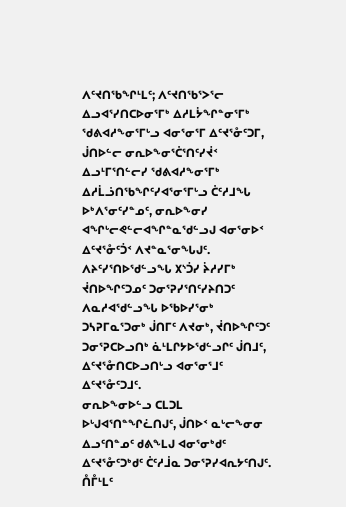ᐱᑦᔪᑎᖃᖏᒻᒪᑦ; ᐱᑦᔪᑎᖃᕐᐳᕐᓕ ᐃᓗᐊᕐᓯᑎᑕᐅᓂᕐᒥᒃ ᐃᓱᒪᔮᖏᓐᓂᕐᒥᒃ ᖁᕕᐊᓱᖕᓂᕐᒥᒡᓗ ᐊᓂᕐᓂᕐᒥ ᐃᑦᔪᕐᓁᑦᑐᒥ,
ᒎᑎᐅᓪᓕ ᓂᕆᐅᖕᓂᕐᑖᕐᑎᑦᓯᔫᑉ ᐃᓗᒻᒥᕐᑎᓪᓕᓯ ᖁᕕᐊᓱᖕᓂᕐᒥᒃ ᐃᓱᒫᓘᑎᖃᖏᑦᓯᐊᕐᓂᕐᒥᒡᓗ ᑖᑦᓱᒧᖓ ᐅᒃᐱᕐᓂᑦᓯᓐᓄᑦ, ᓂᕆᐅᖕᓂᓯ ᐊᖏᒡᓕᕙᓪᓕᐊᖏᓐᓇᖁᓪᓗᒍ ᐊᓂᕐᓂᐅᑉ ᐃᑦᔪᕐᓁᑦᑑᑉ ᐱᔪᓐᓇᕐᓂᖓᒍᑦ.
ᐱᔨᑦᓯᕐᑎᐅᖁᓪᓗᖓ ᙭ᔅᑑᓯ ᔩᓱᓯᒥᒃ ᔫᑎᐅᖏᑦᑐᓄᑦ ᑐᓂᕐᕈᓯᕐᑎᑦᓯᔨᑎᑐᑦ ᐱᓇᓱᐊᖁᓪᓗᖓ ᐅᖃᐅᓯᕐᓂᒃ ᑐᓴᕈᒥᓇᕐᑐᓂᒃ ᒎᑎᒥᑦ ᐱᔪᓂᒃ, ᔫᑎᐅᖏᑦᑐᑦ ᑐᓂᕐᕈᑕᐅᓗᑎᒃ ᓈᒻᒪᒋᔭᐅᖁᓪᓗᒋᑦ ᒎᑎᒧᑦ, ᐃᑦᔪᕐᓁᑎᑕᐅᓗᑎᒡᓗ ᐊᓂᕐᓂᕐᒧᑦ ᐃᑦᔪᕐᓁᑦᑐᒧᑦ.
ᓂᕆᐅᖕᓂᐅᓪᓗ ᑕᒪᑐᒪ ᐅᒡᒍᐊᕐᑎᓐᖏᓛᑎᒍᑦ, ᒎᑎᐅᑉ ᓇᒡᓕᖕᓂᓂ ᐃᓗᑦᑎᓐᓄᑦ ᑯᕕᖕᒪᒍ ᐊᓂᕐᓂᒃᑯᑦ ᐃᑦᔪᕐᓁᑦᑐᒃᑯᑦ ᑖᑦᓱᒨᓇ ᑐᓂᕐᕈᓯᐊᕆᔭᑦᑎᒍᑦ.
ᑍᒤᒻᒪᑦ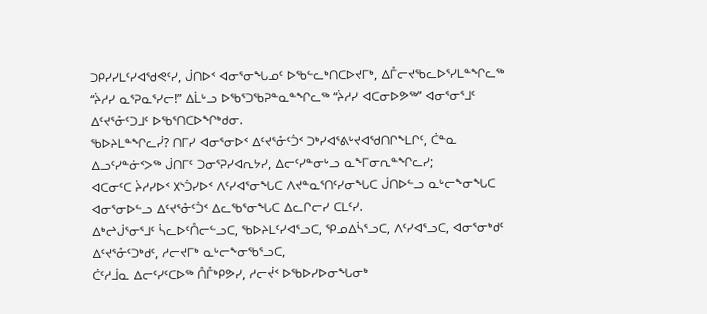ᑐᑭᓯᓯᒪᑦᓯᐊᖁᕙᑦᓯ, ᒎᑎᐅᑉ ᐊᓂᕐᓂᖓᓄᑦ ᐅᖃᓪᓚᒃᑎᑕᐅᔪᒥᒃ, ᐃᒤᓕᔪᖃᓚᐅᕐᓯᒪᓐᖏᓚᖅ “ᔩᓱᓯ ᓇᕐᕈᓇᕐᓯᓕ!” ᐃᒫᒡᓗ ᐅᖃᕐᑐᖃᕈᓐᓇᓐᖏᓚᖅ “ᔩᓱᓯ ᐊᑕᓂᐅᕗᖅ” ᐊᓂᕐᓂᕐᒧᑦ ᐃᑦᔪᕐᓁᑦᑐᒧᑦ ᐅᖃᕐᑎᑕᐅᖏᒃᑯᓂ.
ᖃᐅᔨᒪᓐᖏᓚᓰ? ᑎᒥᓯ ᐊᓂᕐᓂᐅᑉ ᐃᑦᔪᕐᓁᑦᑑᑉ ᑐᒃᓯᐊᕐᕕᒡᔪᐊᖁᑎᒋᖕᒪᒋᑦ, ᑖᓐᓇ ᐃᓗᑦᓯᓐᓃᑉᐳᖅ ᒎᑎᒥᑦ ᑐᓂᕐᕈᓯᐊᕆᔭᓯ, ᐃᓕᑦᓯᓐᓂᒡᓗ ᓇᖕᒥᓂᕆᓐᖏᓚᓯ;
ᐊᑕᓂᑦᑕ ᔩᓱᓯᐅᑉ ᙭ᔅᑑᓯᐅᑉ ᐱᑦᓯᐊᕐᓂᖓᑕ ᐱᔪᓐᓇᕐᑎᑦᓯᓂᖓᑕ ᒎᑎᐅᓪᓗ ᓇᒡᓕᖕᓂᖓᑕ ᐊᓂᕐᓂᐅᓪᓗ ᐃᑦᔪᕐᓁᑦᑑᑉ ᐃᓚᖃᕐᓂᖓᑕ ᐃᓚᒋᓕᓯ ᑕᒪᑦᓯ.
ᐃᒃᖠᒎᕐᓂᕐᒧᑦ ᓵᓚᐅᑦᑍᓕᓪᓗᑕ, ᖃᐅᔨᒪᑦᓯᐊᕐᓗᑕ, ᕿᓄᐃᓵᕐᓗᑕ, ᐱᑦᓯᐊᕐᓗᑕ, ᐊᓂᕐᓂᒃᑯᑦ ᐃᑦᔪᕐᓁᑦᑐᒃᑯᑦ, ᓱᓕᔪᒥᒃ ᓇᒡᓕᖕᓂᖃᕐᓗᑕ,
ᑖᑦᓱᒨᓇ ᐃᓕᑦᓯᑦᑕᐅᖅ ᑍᒤᒃᑭᕗᓯ, ᓱᓕᔫᑉ ᐅᖃᐅᓯᐅᓂᖓᓂᒃ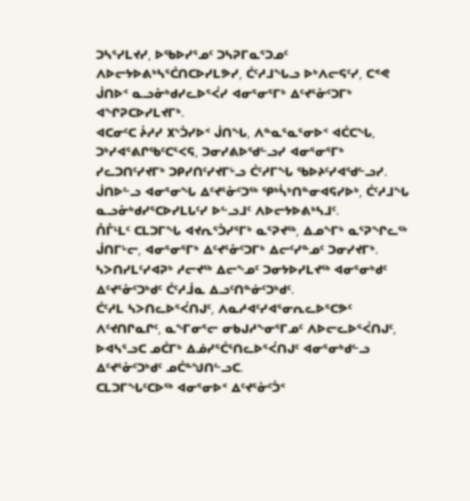ᑐᓴᕐᓯᒪᔪᓯ, ᐅᖃᐅᓯᕐᓄᑦ ᑐᓴᕈᒥᓇᕐᑐᓄᑦ ᐱᐅᓕᔭᐅᕕᒃᓴᕐᑖᑎᑕᐅᓯᒪᕗᓯ, ᑖᑦᓱᒧᖓᓗ ᐅᒃᐱᓕᕋᑦᓯ, ᑕᕝᕙ ᒎᑎᐅᑉ ᓇᓗᓁᒃᑯᓯᓚᐅᕐᐹᓯ ᐊᓂᕐᓂᕐᒥᒃ ᐃᑦᔪᕐᓁᑦᑐᒥᒃ ᐊᖏᕈᑕᐅᓯᒪᔪᒥᒃ.
ᐊᑕᓂᑦᑕ ᔩᓱᓯ ᙭ᔅᑑᓯᐅᑉ ᒎᑎᖓ, ᐱᓐᓇᕐᓇᕐᓂᐅᑉ ᐊᑖᑕᖓ, ᑐᒃᓯᐊᕐᕕᒋᖃᑦᑕᕐᐸᕋ, ᑐᓂᓯᕕᐅᖁᓪᓗᓯ ᐊᓂᕐᓂᕐᒥᒃ ᓯᓚᑐᑎᑦᓯᔪᒥᒃ ᑐᑭᓯᑎᑦᓯᔪᒥᒡᓗ ᑖᑦᓱᒥᖓ ᖃᐅᔨᑦᓯᐊᖁᓪᓗᓯ.
ᒎᑎᐅᓪᓗ ᐊᓂᕐᓂᖓ ᐃᑦᔪᕐᓁᑦᑐᖅ ᕿᒃᓵᒃᑎᓐᓂᐊᕋᓯᐅᒃ, ᑖᑦᓱᒧᖓ ᓇᓗᓁᒃᑯᓯᕐᑕᐅᓯᒪᒐᑦᓯ ᐅᓪᓗᒧᑦ ᐱᐅᓕᔭᐅᕕᒃᓴᒧᑦ.
ᑍᒤᒻᒪᑦ ᑕᒪᑐᒥᖓ ᐊᔪᕆᕐᑑᓯᕐᒥᒃ ᓇᕐᕈᔪᖅ, ᐃᓄᖕᒥᒃ ᓇᕐᕈᖏᓚᖅ ᒎᑎᒥᒡᓕ, ᐊᓂᕐᓂᕐᒥᒃ ᐃᑦᔪᕐᓁᑦᑐᒥᒃ ᐃᓕᑦᓯᓐᓄᑦ ᑐᓂᓯᔪᒥᒃ.
ᓴᐳᑎᓯᒪᑦᓯᐊᕈᒃ ᓱᓕᔪᖅ ᐃᓕᖕᓄᑦ ᑐᓂᔭᐅᓯᒪᔪᖅ ᐊᓂᕐᓂᒃᑯᑦ ᐃᑦᔪᕐᓁᑦᑐᒃᑯᑦ ᑖᑦᓱᒨᓇ ᐃᓗᑦᑎᓐᓃᑦᑐᒃᑯᑦ.
ᑖᑦᓱᒪ ᓴᐳᑎᓚᐅᕐᐹᑎᒍᑦ, ᐱᓇᓱᐊᑦᓯᐊᕐᓂᕆᓚᐅᕐᑕᕗᑦ ᐱᑦᔪᑎᒋᓇᒋᑦ, ᓇᖕᒥᓂᕐᓕ ᓂᑲᒍᓱᖕᓂᕐᒥᓄᑦ ᐱᐅᓕᓚᐅᕐᐹᑎᒍᑦ, ᐅᐊᓴᕐᓗᑕ ᓄᑖᒥᒃ ᐃᓅᓯᕐᑖᕐᑎᓚᐅᕐᐹᑎᒍᑦ ᐊᓂᕐᓂᒃᑯᓪᓗ ᐃᑦᔪᕐᓁᑦᑐᒃᑯᑦ ᓄᑖᓐᖑᑎᓪᓗᑕ.
ᑕᒪᑐᒥᖓᑦᑕᐅᖅ ᐊᓂᕐᓂᐅᑉ ᐃᑦᔪᕐᓁᑦᑑᑉ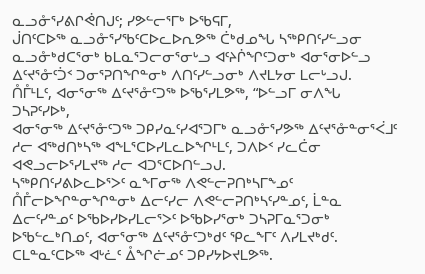ᓇᓗᓁᕐᓯᕕᒋᕚᑎᒍᑦ; ᓯᕗᓪᓕᕐᒥᒃ ᐅᖃᕋᒥ,
ᒎᑎᑦᑕᐅᖅ ᓇᓗᓁᕐᓯᖃᑦᑕᐅᓚᐅᕆᕗᖅ ᑖᒃᑯᓄᖓ ᓴᖅᑭᑎᑦᓯᓪᓗᓂ ᓇᓗᓁᒃᑯᑕᕐᓂᒃ ᑲᒪᓇᕐᑐᓕᓂᕐᓂᒡᓗ ᐊᑦᔨᒌᖏᑦᑐᓂᒃ ᐊᓂᕐᓂᐅᓪᓗ ᐃᑦᔪᕐᓁᑦᑑᑉ ᑐᓂᕐᕈᑎᖏᓐᓂᒃ ᐱᑎᑦᓯᓪᓗᓂᒃ ᐱᔪᒪᔭᓂ ᒪᓕᒡᓗᒍ.
ᑍᒤᒻᒪᑦ, ᐊᓂᕐᓂᖅ ᐃᑦᔪᕐᓁᑦᑐᖅ ᐅᖃᕐᓯᒪᕗᖅ, “ᐅᓪᓗᒥ ᓂᐱᖓ ᑐᓴᕈᑦᓯᐅᒃ,
ᐊᓂᕐᓂᖅ ᐃᑦᔪᕐᓁᑦᑐᖅ ᑐᑭᓯᓇᑦᓯᐊᕐᑐᒥᒃ ᓇᓗᓁᕐᓯᕗᖅ ᐃᑦᔪᕐᓁᓐᓂᕐᐹᒧᑦ ᓱᓕ ᐊᖅᑯᑎᒃᓴᖅ ᐊᖕᒪᕐᑕᐅᓯᒪᓚᐅᖏᒻᒪᑦ, ᑐᐱᐅᑉ ᓯᓚᑖᓂ ᐊᕙᓗᓕᐅᕐᓯᒪᔪᖅ ᓱᓕ ᐊᑐᕐᑕᐅᑎᓪᓗᒍ.
ᓴᖅᑭᑎᑦᓯᕕᐅᓚᐅᕐᐳᑦ ᓇᖕᒥᓂᖅ ᐱᕙᓪᓕᕈᑎᒃᓴᒥᖕᓄᑦ ᑍᒤᓕᐅᖏᓐᓂᖏᓐᓂᒃ ᐃᓕᑦᓯᓕ ᐱᕙᓪᓕᕈᑎᒃᓴᑦᓯᓐᓄᑦ, ᒫᓐᓇ ᐃᓕᑦᓯᓐᓄᑦ ᐅᖃᐅᓯᐅᓯᒪᓕᕐᐳᑦ ᐅᖃᐅᓯᕐᓂᒃ ᑐᓴᕈᒥᓇᕐᑐᓂᒃ ᐅᖃᓪᓚᒃᑎᓄᑦ, ᐊᓂᕐᓂᖅ ᐃᑦᔪᕐᓁᑦᑐᒃᑯᑦ ᕿᓚᖕᒥᑦ ᐱᓯᒪᔪᒃᑯᑦ. ᑕᒪᓐᓇᑦᑕᐅᖅ ᐊᒡᓛᑦ ᐂᖏᓖᓄᑦ ᑐᑭᓯᔭᐅᔪᒪᕗᖅ.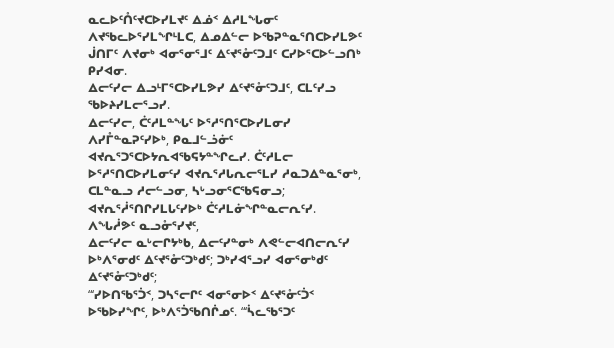ᓇᓚᐅᑦᑍᑦᔪᑕᐅᓯᒪᔪᑦ ᐃᓅᑉ ᐃᓱᒪᖓᓂᑦ ᐱᔪᖃᓚᐅᕐᓯᒪᖏᒻᒪᑕ, ᐃᓄᐃᓪᓕ ᐅᖃᕈᓐᓇᕐᑎᑕᐅᓯᒪᕗᑦ ᒎᑎᒥᑦ ᐱᔪᓂᒃ ᐊᓂᕐᓂᕐᒧᑦ ᐃᑦᔪᕐᓁᑦᑐᒧᑦ ᑕᓯᐅᕐᑕᐅᓪᓗᑎᒃ ᑭᓯᐊᓂ.
ᐃᓕᑦᓯᓕ ᐃᓗᒻᒥᕐᑕᐅᓯᒪᕗᓯ ᐃᑦᔪᕐᓁᑦᑐᒧᑦ, ᑕᒪᑦᓯᓗ ᖃᐅᔨᓯᒪᓕᕐᓗᓯ.
ᐃᓕᑦᓯᓕ, ᑖᑦᓱᒪᓐᖓᑦ ᐅᕐᓱᕐᑎᕐᑕᐅᓯᒪᓂᓯ ᐱᓯᒤᓐᓇᕈᑦᓯᐅᒃ, ᑭᓇᒧᓪᓘᓃᑦ ᐊᔪᕆᕐᑐᕐᑕᐅᔭᕆᐊᖃᕋᔭᓐᖏᓚᓯ. ᑖᑦᓱᒪᓕ ᐅᕐᓱᕐᑎᑕᐅᓯᒪᓂᑦᓯ ᐊᔪᕆᕐᓱᒐᕆᓕᕐᒪᓯ ᓱᓇᑐᐃᓐᓇᕐᓂᒃ, ᑕᒪᓐᓇᓗ ᓱᓕᓪᓗᓂ, ᓴᒡᓗᓂᕐᑕᖃᕋᓂᓗ; ᐊᔪᕆᕐᓲᕐᑎᒋᓯᒪᒐᑦᓯᐅᒃ ᑖᑦᓱᒪᓃᖏᓐᓇᓕᕆᑦᓯ.
ᐱᖓᓲᕗᑦ ᓇᓗᓁᕐᓯᔪᑦ,
ᐃᓕᑦᓯᓕ ᓇᒡᓕᒋᔭᒃᑲ, ᐃᓕᑦᓯᓐᓂᒃ ᐱᕙᓪᓕᐊᑎᓕᕆᑦᓯ ᐅᒃᐱᕐᓂᑯᑦ ᐃᑦᔪᕐᓁᑦᑐᒃᑯᑦ; ᑐᒃᓯᐊᕐᓗᓯ ᐊᓂᕐᓂᒃᑯᑦ ᐃᑦᔪᕐᓁᑦᑐᒃᑯᑦ;
“‘ᓯᐅᑎᖃᕐᑑᑉ, ᑐᓴᕐᓕᒋᑦ ᐊᓂᕐᓂᐅᑉ ᐃᑦᔪᕐᓁᑦᑑᑉ ᐅᖃᐅᓯᖏᑦ, ᐅᒃᐱᕐᑑᖃᑎᒌᓄᑦ. “‘ᓵᓚᖃᕐᑐᑦ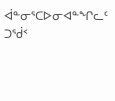ᐋᓐᓂᕐᑕᐅᓂᐊᓐᖏᓚᑦ ᑐᖂᑉ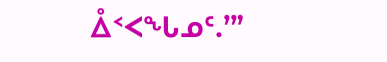ᐂᑉᐸᖓᓄᑦ.’”